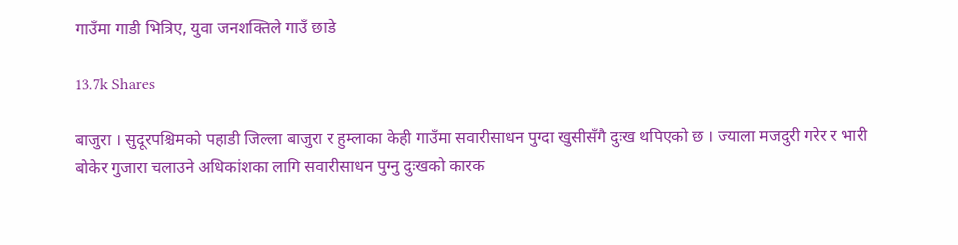गाउँमा गाडी भित्रिए, युवा जनशक्तिले गाउँ छाडे

13.7k Shares

बाजुरा । सुदूरपश्चिमको पहाडी जिल्ला बाजुरा र हुम्लाका केही गाउँमा सवारीसाधन पुग्दा खुसीसँगै दुःख थपिएको छ । ज्याला मजदुरी गरेर र भारी बोकेर गुजारा चलाउने अधिकांशका लागि सवारीसाधन पुग्नु दुःखको कारक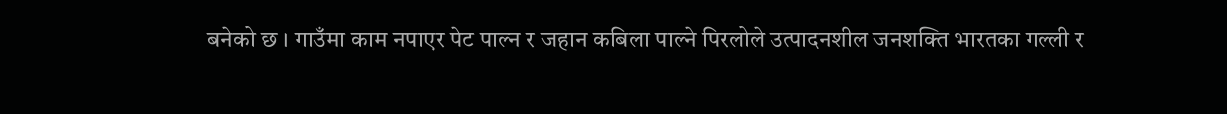बनेको छ । गाउँमा काम नपाएर पेट पाल्न र जहान कबिला पाल्ने पिरलोले उत्पादनशील जनशक्ति भारतका गल्ली र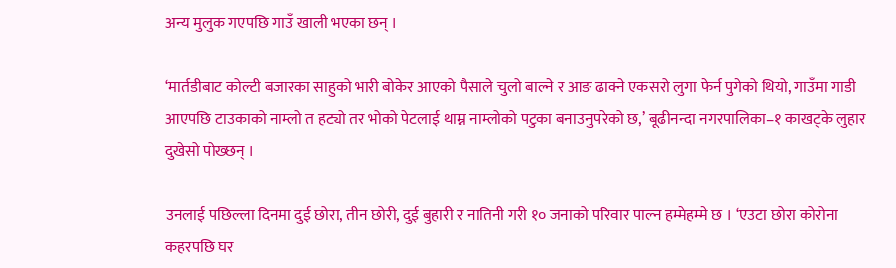अन्य मुलुक गएपछि गाउँ खाली भएका छन् ।

‘मार्तडीबाट कोल्टी बजारका साहुको भारी बोकेर आएको पैसाले चुलो बाल्ने र आङ ढाक्ने एकसरो लुगा फेर्न पुगेको थियो, गाउँमा गाडी आएपछि टाउकाको नाम्लो त हट्यो तर भोको पेटलाई थाम्न नाम्लोको पटुका बनाउनुपरेको छ,’ बूढीनन्दा नगरपालिका–१ काखट्के लुहार दुखेसो पोख्छन् ।

उनलाई पछिल्ला दिनमा दुई छोरा, तीन छोरी, दुई बुहारी र नातिनी गरी १० जनाको परिवार पाल्न हम्मेहम्मे छ । ‘एउटा छोरा कोरोना कहरपछि घर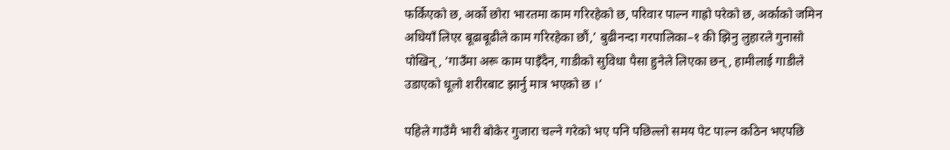फर्किएको छ, अर्को छोरा भारतमा काम गरिरहेको छ, परिवार पाल्न गाह्रो परेको छ, अर्काको जमिन अधियाँ लिएर बूढाबूढीले काम गरिरहेका छौं,’ बुढीनन्दा गरपालिका–१ की झिनु लुहारले गुनासो पोखिन्, ‘गाउँमा अरू काम पाइँदैन, गाडीको सुविधा पैसा हुनेले लिएका छन्, हामीलाई गाडीले उडाएको धूलो शरीरबाट झार्नु मात्र भएको छ ।’

पहिले गाउँमै भारी बोकेर गुजारा चल्ने गरेको भए पनि पछिल्लो समय पेट पाल्न कठिन भएपछि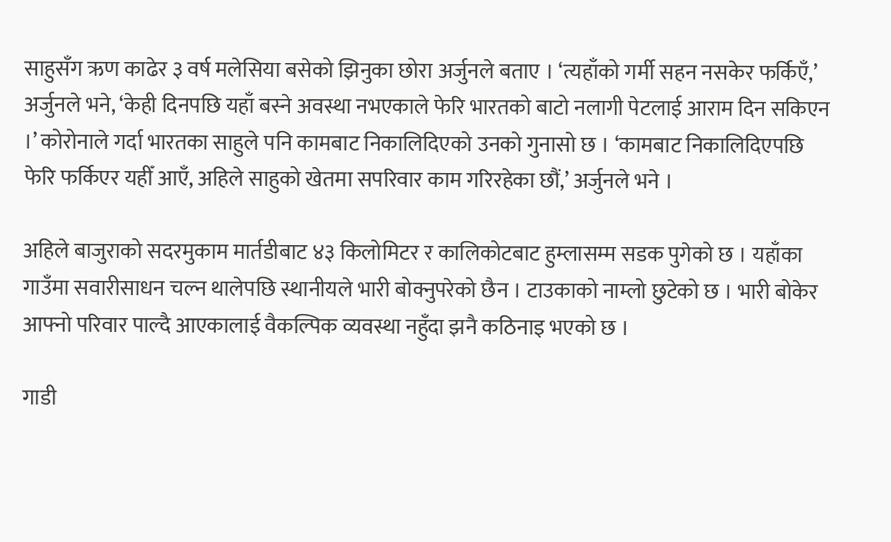साहुसँग ऋण काढेर ३ वर्ष मलेसिया बसेको झिनुका छोरा अर्जुनले बताए । ‘त्यहाँको गर्मी सहन नसकेर फर्किएँ,’ अर्जुनले भने, ‘केही दिनपछि यहाँ बस्ने अवस्था नभएकाले फेरि भारतको बाटो नलागी पेटलाई आराम दिन सकिएन ।’ कोरोनाले गर्दा भारतका साहुले पनि कामबाट निकालिदिएको उनको गुनासो छ । ‘कामबाट निकालिदिएपछि फेरि फर्किएर यहीँ आएँ, अहिले साहुको खेतमा सपरिवार काम गरिरहेका छौं,’ अर्जुनले भने ।

अहिले बाजुराको सदरमुकाम मार्तडीबाट ४३ किलोमिटर र कालिकोटबाट हुम्लासम्म सडक पुगेको छ । यहाँका गाउँमा सवारीसाधन चल्न थालेपछि स्थानीयले भारी बोक्नुपरेको छैन । टाउकाको नाम्लो छुटेको छ । भारी बोकेर आफ्नो परिवार पाल्दै आएकालाई वैकल्पिक व्यवस्था नहुँदा झनै कठिनाइ भएको छ ।

गाडी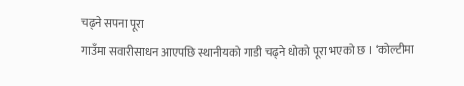चढ्ने सपना पूरा
गाउँमा सवारीसाधन आएपछि स्थानीयको गाडी चढ्ने धोको पूरा भएको छ । ‘कोल्टीमा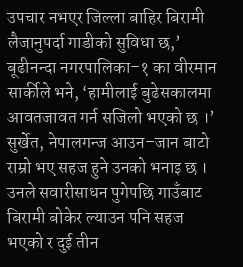उपचार नभएर जिल्ला बाहिर बिरामी लैजानुपर्दा गाडीको सुविधा छ,’ बूढीनन्दा नगरपालिका–१ का वीरमान सार्कीले भने, ‘हामीलाई बुढेसकालमा आवतजावत गर्न सजिलो भएको छ ।’ सुर्खेत, नेपालगन्ज आउन–जान बाटो राम्रो भए सहज हुने उनको भनाइ छ । उनले सवारीसाधन पुगेपछि गाउँबाट बिरामी बोकेर ल्याउन पनि सहज भएको र दुई तीन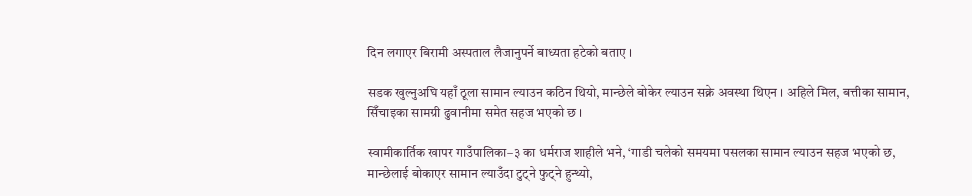दिन लगाएर बिरामी अस्पताल लैजानुपर्ने बाध्यता हटेको बताए ।

सडक खुल्नुअघि यहाँ ठूला सामान ल्याउन कठिन थियो, मान्छेले बोकेर ल्याउन सक्ने अवस्था थिएन । अहिले मिल, बत्तीका सामान, सिँचाइका सामग्री ढुवानीमा समेत सहज भएको छ ।

स्वामीकार्तिक खापर गाउँपालिका–३ का धर्मराज शाहीले भने, ‘गाडी चलेको समयमा पसलका सामान ल्याउन सहज भएको छ, मान्छेलाई बोकाएर सामान ल्याउँदा टुट्ने फुट्ने हुन्थ्यो,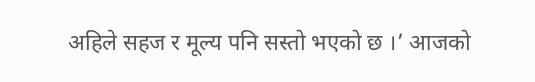अहिले सहज र मूल्य पनि सस्तो भएको छ ।’ आजको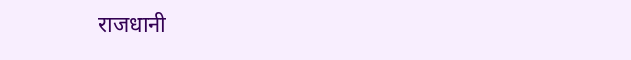राजधानी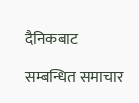दैनिकबाट

सम्बन्धित समाचार